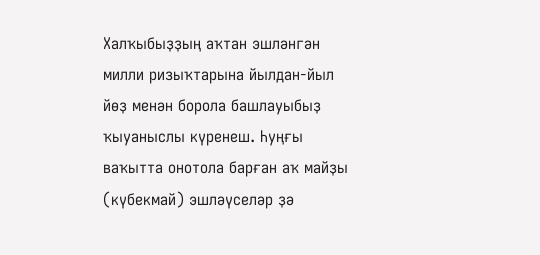Халҡыбыҙҙың аҡтан эшләнгән милли ризыҡтарына йылдан-йыл йөҙ менән борола башлауыбыҙ ҡыуаныслы күренеш. Һуңғы ваҡытта онотола барған аҡ майҙы (күбекмай) эшләүселәр ҙә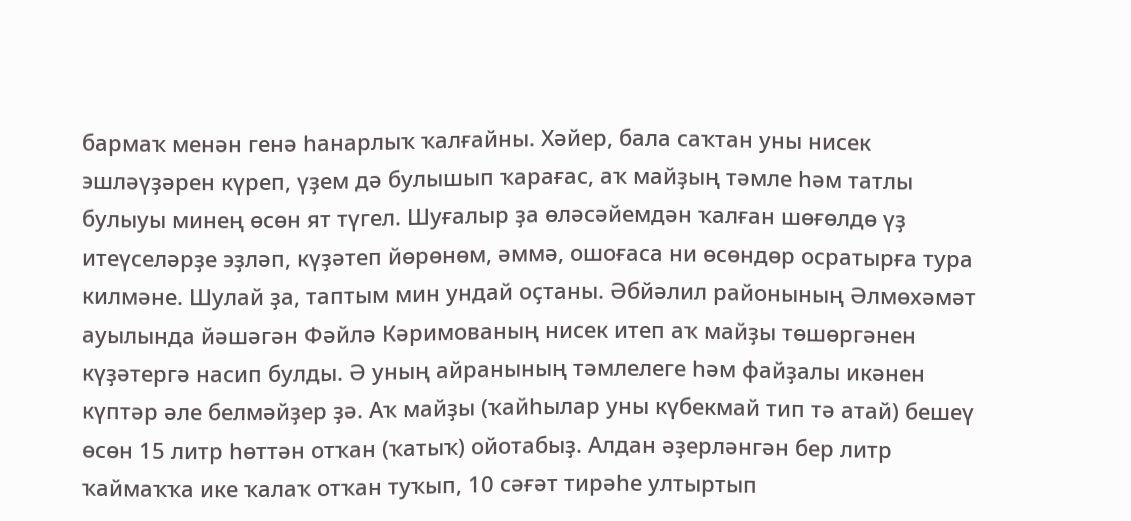бармаҡ менән генә һанарлыҡ ҡалғайны. Хәйер, бала саҡтан уны нисек эшләүҙәрен күреп, үҙем дә булышып ҡарағас, аҡ майҙың тәмле һәм татлы булыуы минең өсөн ят түгел. Шуғалыр ҙа өләсәйемдән ҡалған шөғөлдө үҙ итеүселәрҙе эҙләп, күҙәтеп йөрөнөм, әммә, ошоғаса ни өсөндөр осратырға тура килмәне. Шулай ҙа, таптым мин ундай оҫтаны. Әбйәлил районының Әлмөхәмәт ауылында йәшәгән Фәйлә Кәримованың нисек итеп аҡ майҙы төшөргәнен күҙәтергә насип булды. Ә уның айранының тәмлелеге һәм файҙалы икәнен күптәр әле белмәйҙер ҙә. Аҡ майҙы (ҡайһылар уны күбекмай тип тә атай) бешеү өсөн 15 литр һөттән отҡан (ҡатыҡ) ойотабыҙ. Алдан әҙерләнгән бер литр ҡаймаҡҡа ике ҡалаҡ отҡан туҡып, 10 сәғәт тирәһе ултыртып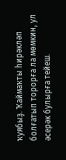ҡуябыҙ. Ҡаймаҡты һирәкләп болғатып торорға ла мөмкин, ул әсерәк булырға тейеш.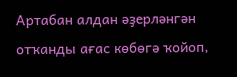Артабан алдан әҙерләнгән отҡанды ағас көбөгә ҡойоп,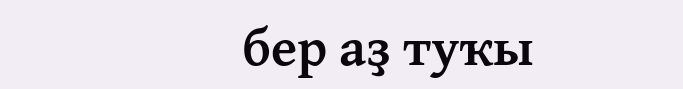бер аҙ туҡы